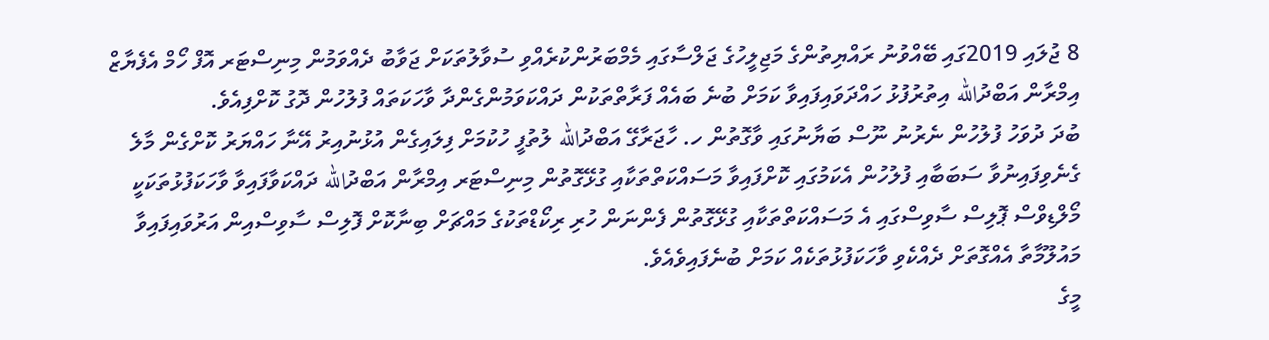8 ޖުލައި 2019ގައި ބޭއްވުނު ރައްޔިތުންގެ މަޖިލީހުގެ ޖަލްސާގައި މެމްބަރުންކުރެއްވި ސުވާލުތަކަށް ޖަވާބު ދެއްވަމުން މިނިސްޓަރ އޮފް ހޯމް އެފެޔާޒް އިމްރާން އަބްދުالله އިތުރުފުޅު ހައްދަވައިފައިވާ ކަމަށް ބުނެ ބައެއް ފަރާތްތަކުން ދައްކަވަމުންގެންދާ ވާހަކަތައް ފުލުހުން ދޮގު ކޮށްފިއެވެ.
ބުދަ ދުވަހު ފުލުހުން ނެރުނު ނޫސް ބަޔާނުގައި ވާގޮތުން ހ. ހާޖަރާގޭ އަބްދުالله ލުތުފީ ހުކުމަށް ފިލައިގެން އުޅުނުއިރު އޭނާ ހައްޔަރު ކޮށްގެން މާލެ ގެނެވިފައިނުވާ ސަބަބާއި ފުލުހުން އެކަމުގައި ކޮށްފައިވާ މަސައްކަތްތަކާއި ގުޅޭގޮތުން މިނިސްޓަރ އިމްރާން އަބްދުالله ދައްކަވާފައިވާ ވާހަކަފުޅުތަކަކީ މޯލްޑިވްސް ޕޮލިސް ސާވިސްގައި އެ މަސައްކަތްތަކާއި ގުޅޭގޮތުން ފެންނަން ހުރި ރިކޯޑްތަކުގެ މައްޗަށް ބިނާކޮށް ފޮލިސް ސާވިސްއިން އަރުވައިފައިވާ މައުލޫމާތާ އެއްގޮތަށް ދެއްކެވި ވާހަކަފުޅުތަކެއް ކަމަށް ބުނެފައިވެއެވެ.
މީގެ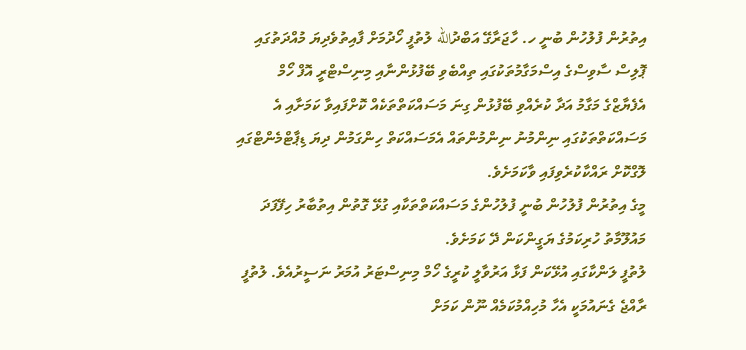އިތުރުން ފުލުހުން ބުނީ ހ. ހާޖަރާގޭ އަބްދުالله ލުތުފީ ހޯދުމަށް ފާއިތުވެދިޔަ މުއްދަތުގައި ޕޮލިސް ސާވިސްގެ އިސްމަގާމުތަކުގައި ތިއްބެވި ބޭފުޅުންނާއި މިނިސްޓްރީ އޮފް ހޯމް އެފެޔާޒްގެ މަގާމު އަދާ ކުރެއްވި ބޭފުޅުން ގިނަ މަސައްކަތްތަކެއް ކޮށްފައިވާ ކަމަށާއި އެ މަސައްކަތްތަކުގައި ނިންމުނު ނިންމުންތައް އެމަސައްކަތް ހިންގަމުން ދިޔަ ޑިޕާޓްމެންޓްގައި ލޮގްކޮށް ރައްކާކުރެވިފައި ވާކަމަށެވެ.
މީގެ އިތުރުން ފުލުހުން ބުނީ ފުލުހުންގެ މަސައްކަތްތަކާއި ގުޅޭ ގޮތުން އިތުބާރު ހިފޭފަދަ މައުލޫމާތު ހުރިކަމުގެ ޔަގީންކަން ދޭ ކަމަށެވެ.
ލުތުފީ ލަންކާގައި އުޅޭކަން ފަޅާ އަރުވާލީ ކުރީގެ ހޯމް މިނިސްޓަރު އުމަރު ނަސީރުއެވެ. ލުތުފީ ރާއްޖެ ގެނައުމަކީ އެހާ މުހިއްމުކަމެއް ނޫން ކަމަށް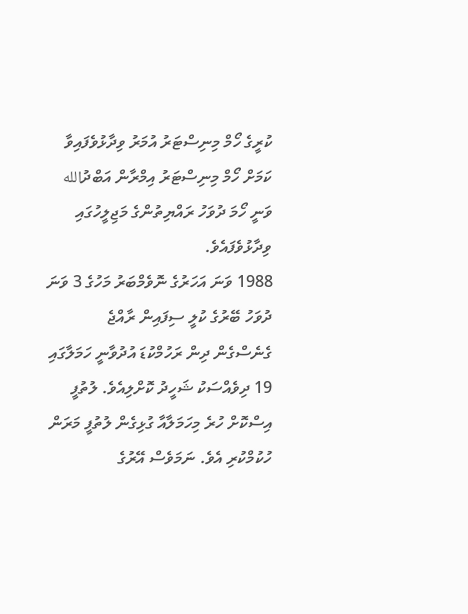ކުރީގެ ހޯމް މިނިސްޓަރު އުމަރު ވިދާޅުވެފައިވާ ކަމަށް ހޯމް މިނިސްޓަރު އިމްރާން އަބްދުالله ވަނީ ހޯމަ ދުވަހު ރައްޔިތުންގެ މަޖިލީހުގައި ވިދާޅުވެފައެވެ.
1988 ވަނަ އަހަރުގެ ނޮވެމްބަރު މަހުގެ 3 ވަނަ ދުވަހު ބޭރުގެ ކުލީ ސިފައިން ރާއްޖެ ގެނެސްގެން ދިން ރަހުމްކުޑަ އުދުވާނީ ހަމަލާގައި 19 ދިވެއްސަކު ޝަހީދު ކޮށްލިއެވެ. ލުތުފީ އިސްކޮށް ހުރެ މިހަމަލާއާ ގުޅިގެން ލުތުފީ މަރަން ހުކުމްކުރި އެވެ. ނަމަވެސް އޭރުގެ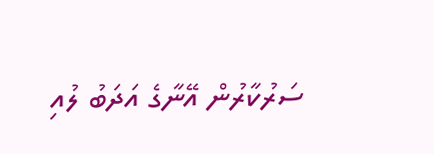ސަރުކާރުން އޭނާގެ އަދަބު ލުއި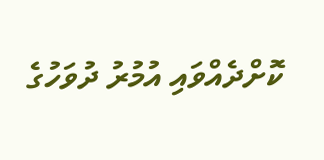ކޮށްދެއްވައި އުމުރު ދުވަހުގެ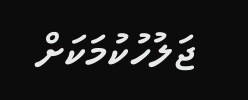ޖަލުހުކުމަކަށް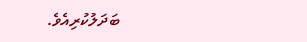ބަދަލުކުރިއެވެ.